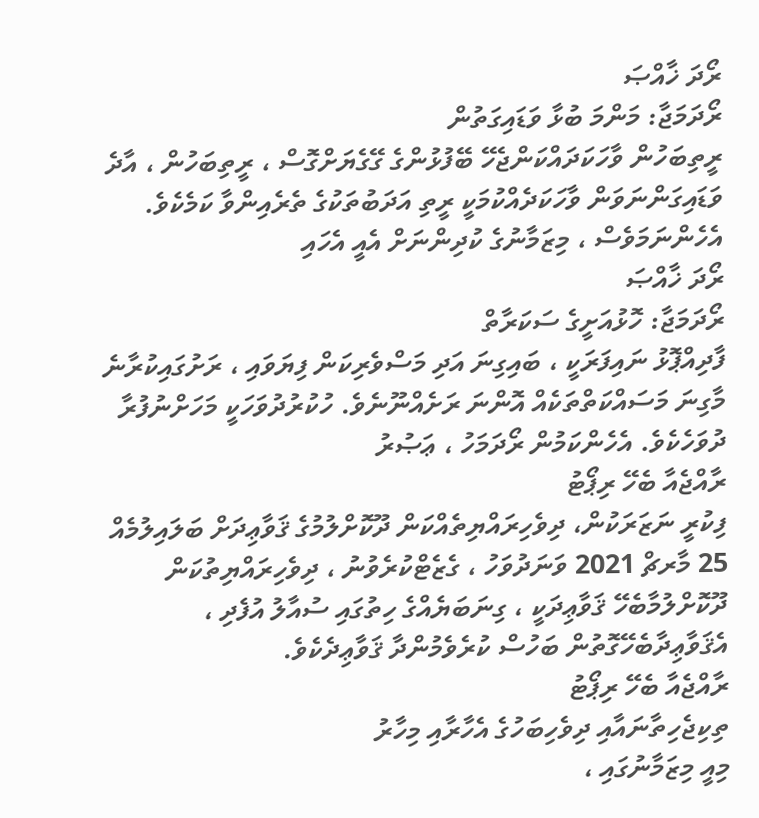ރޯދަ ޚާއްޞަ
ރޯދަމަޖާ: މަންމަ ބުޅާ ވަޑައިގަތުން
ރީތިބަހުން ވާހަކަދައްކަންޖެހޭ ބޭފުޅުންގެ ގޭގެޔަށްގޮސް ، ރީތިބަހުން ، އާދެ ވަޑައިގަންނަވަން ވާހަކަދެއްކުމަކީ ރީތި އަދަބުތަކުގެ ތެރެއިންވާ ކަމެކެވެ. އެހެންނަމަވެސް ، މިޒަމާނުގެ ކުދިންނަށް އެއީ އެހައި
ރޯދަ ޚާއްޞަ
ރޯދަމަޖާ: ހޮޅުއަށީގެ ސަކަރާތް
ފާދިއްޕޮޅު ނައިފަރަކީ ، ބައިގިނަ އަދި މަސްވެރިކަން ފިޔަވައި ، ރަށުގައިކުރާނެ މާގިނަ މަސައްކަތްތަކެއް އޮންނަ ރަށެއްނޫނެވެ. ހުކުރުދުވަހަކީ މަހަށްނުފުރާ ދުވަހެކެވެ. އެހެންކަމުން ރޯދަމަހު ، ޢަޞުރު
ރާއްޖެއާ ބެހޭ ރިޕޯޓު
ފިކުރީ ނަޒަރަކުން، ދިވެހިރައްޔިތެއްކަން ދޫކޮށްލުމުގެ ޤަވާޢިދަށް ބަލައިލުމެއް
25 މާރޗް 2021 ވަނަދުވަހު ، ގެޒެޓްކުރެވުނު ، ދިވެހިރައްޔިތުކަން ދޫކޮށްލުމާބެހޭ ޤަވާޢިދަކީ ، ގިނަބަޔެއްގެ ހިތުގައި ސުއާލު އުފެދި ، އެޤަވާޢިދާބެހޭގޮތުން ބަހުސް ކުރެވެމުންދާ ޤަވާޢިދެކެވެ.
ރާއްޖެއާ ބެހޭ ރިޕޯޓު
ތިކިޖެހިތާނައާއި ދިވެހިބަހުގެ އެހާރާއި މިހާރު
މިއީ މިޒަމާނުގައި ،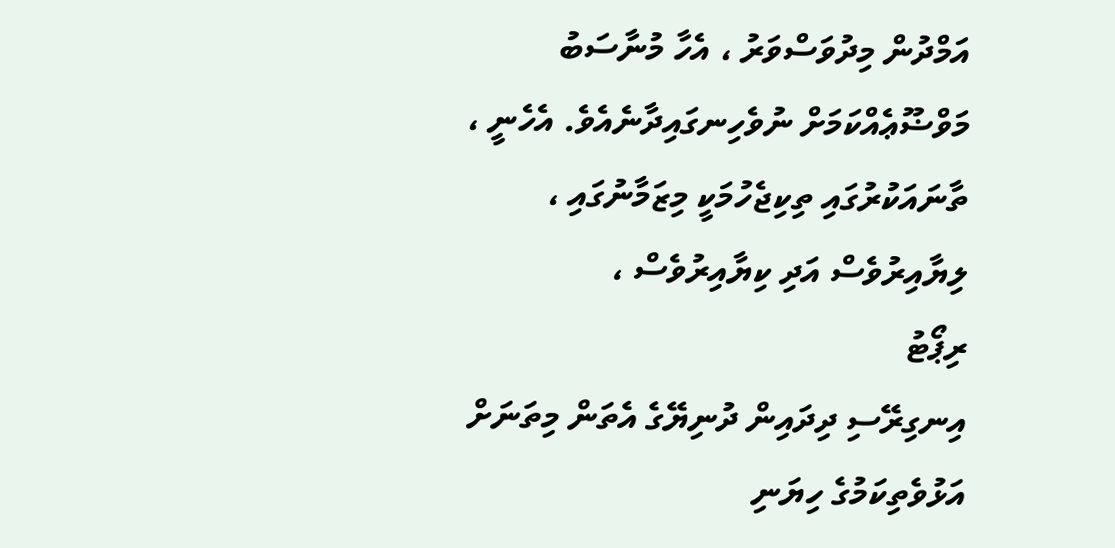އަމްދުން މިދުވަސްވަރު ، އެހާ މުނާސަބު މަވްޟޫޢެއްކަމަށް ނުވެހިނގައިދާނެއެވެ. އެހެނީ ، ތާނައަކުރުގައި ތިކިޖެހުމަކީ މިޒަމާނުގައި ، ލިޔާއިރުވެސް އަދި ކިޔާއިރުވެސް ،
ރިޕޯޓު
އިނގިރޭސި ދިދައިން ދުނިޔޭގެ އެތަން މިތަނަށް އަޅުވެތިކަމުގެ ހިޔަނި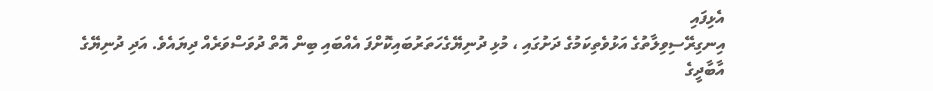އެޅިފައި
އިނގިރޭސިވިލާތުގެ އަޅުވެތިކަމުގެ ދަށުގައި ، މުޅި ދުނިޔޭގެހަތަރުބައިކޮށްފަ އެއްބައި ބިން އޮތް ދުވަސްވަރެއް ދިޔައެވެ. އަދި ދުނިޔޭގެ އާބާދީގެ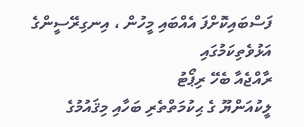ފަސްބައިކޮށްފަ އެއްބައި މީހުން ، އިނގިރޭސީންގެ އަޅުވެތިކަމުގައި
ރާއްޖެއާ ބެހޭ ރިޕޯޓު
ލީކުއަންޔޫ ގެ ޙިކުމަތްތެރި ބަހާއި މިޤައުމުގެ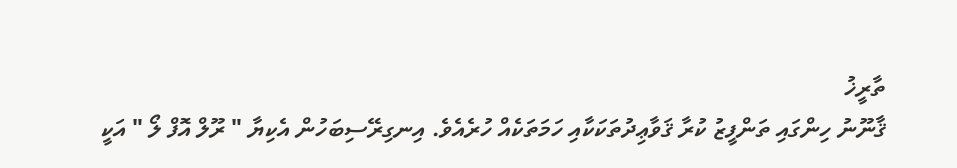ތާރީޚު
ޤާނޫނު ހިންގައި ތަންފީޒު ކުރާ ޤަވާޢިދުތަކަކާއި ހަމަތަކެއް ހުރެއެވެ. އިނގިރޭސިބަހުން އެކިޔާ " ރޫލް އޮފް ލޯ " އަކީ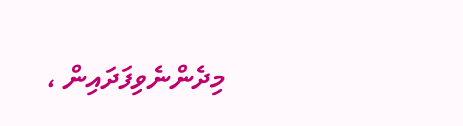މިދެންނެވިފަދައިން ،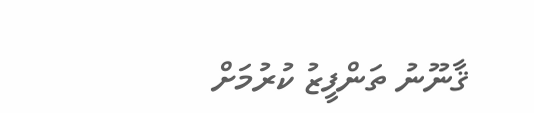ޤާނޫނު ތަންފީޒު ކުރުމަށް